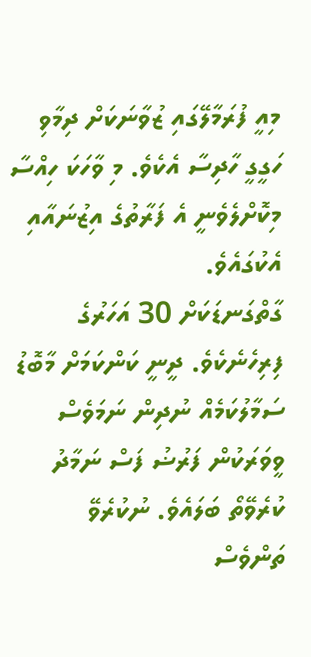މިއީ ފުރަމާލޭގައި ޒުވާނަކަށް ދިމާވި ހަގީގީ ހާދިސާ އެކެވެ. މި ވާހަކަ ހިއްސާ މިކޮށްލެވެނީ އެ ފަރާތުގެ އިޒުނައާއި އެކުގައެވެ.
ގާތްގަނޑަކަށް 30 އަހަރުގެ ފިރިހެނެކެވެ. ދީނީ ކަންކަމަށް މާބޮޑު ސަމާލުކަމެއް ނުދިން ނަމަވެސް ވީވަރަކުން ފަރުޟު ފަސް ނަމާދު ކުރެވޭތޯ ބަލައެވެ. ނުކުރެވޭ ތަންވެސް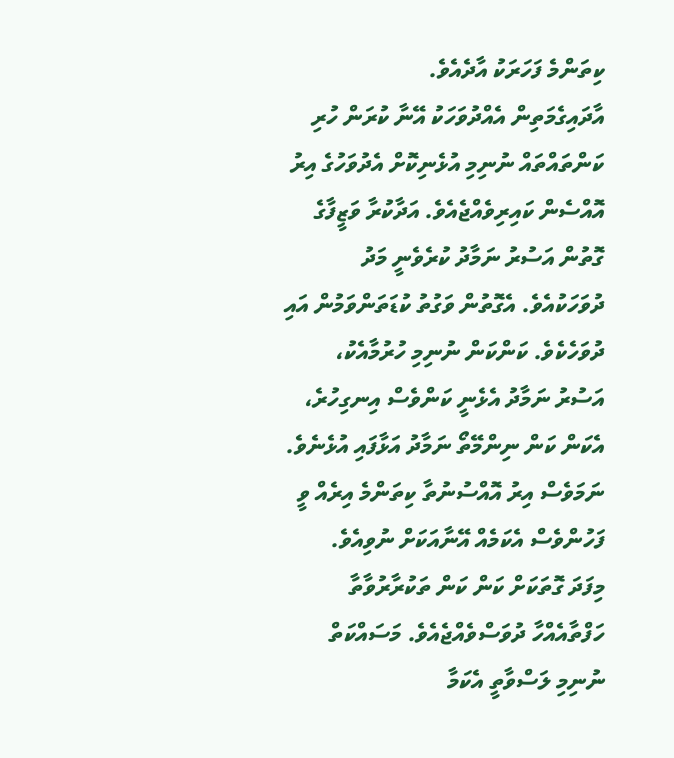ކިތަންމެ ފަހަރަކު އާދެއެވެ.
އާދައިގެމަތިން އެއްދުވަހަކު އޭނާ ކުރަން ހުރި ކަންތައްތައް ނުނިމި އުޅެނިކޮށް އެދުވަހުގެ އިރު އޮއްސެން ކައިރިވެއްޖެއެވެ. އަދާކުރާ ވަޒީފާގެ ގޮތުން އަސުރު ނަމާދު ކުރެވެނީ މަދު ދުވަހަކުއެވެ. އެގޮތުން ވަގުތު ކުޑަތަންވަމުން އައި ދުވަހެކެވެ. ކަންކަން ނުނިމި ހުރުމާއެކު، އަސުރު ނަމާދު އެޅެނީ ކަންވެސް އިނގިހުރެ، އެކަން ކަން ނިންމޭތޯ ނަމާދު އަޅާފައި އުޅެނެވެ. ނަމަވެސް އިރު އޮއްސުނުތާ ކިތަންމެ އިރެއް ވީ ފަހުންވެސް އެކަމެއް އޭނާއަކަށް ނުވިއެވެ.
މިފަދަ ގޮތަކަށް ކަން ކަން ތަކުރާރުވާތާ ހަފްތާއެއްހާ ދުވަސްވެއްޖެއެވެ. މަސައްކަތް ނުނިމި ލަސްވާތީ އެކަމާ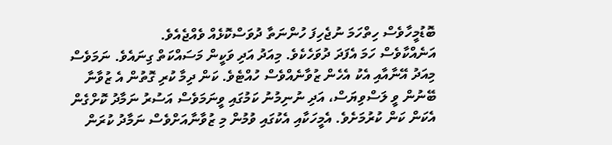ބޮޑުމީހާވެސް ހިތްހަމަ ނުޖެހިފަ ހުންނަތާ ދުވަސްކޮޅެއް ވެއްޖެއެވެ.
އަނެއްކާވެސް ހަމަ އެފަދަ ދުވަހެކެވެ. މިއަދު އަދި ވަކީން މަސައްކަތް ގިނައެވެ. ނަމަވެސް މިއަދު އޭނާއާއި އެކު އެހެން ޒުވާނެއްވެސް ހުއްޓެވެ. ކަން ދިމާ ކުރި ގޮތުން އެ ޒުވާނާ ބޭނުން ވީ ލަސްވިޔަސް، އަދި ނުނިމުނު ކަމުގައި ވީނަމަވެސް އަސުރު ނަމާދު ކޮށްގެން އެކަން ކަން ކުރުމަށެވެ. އެމީހަކާއި އެކުގައި ވުމުން މި ޒުވާނާއަށްވެސް ނަމާދު ކުރަން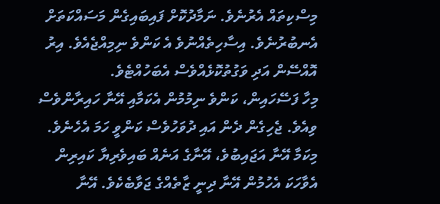މިސްކިތައް އެރުނެވެ. ނަމާދުކޮށް ފައިބައިގެން މަސައްކަތަށް އެނބުރުނެވެ. އިސާހިތެއްނުވެ އެ ކަންވެ ނިމިއްޖެއެވެ. އިރު އޮއްސޭން އަދި ވަގުތުކޮޅެއްވެސް އެބަހުއްޓެވެ.
މިހާ ފަސޭހައިން، ކަންވެ ނިމުމުން އެކަމާއި އޭނާ ހައިރާންވެސް ވިއެވެ. ޖެހިގެން ދެން އައި ދުވަހުވެސް ކަންވީ ހަމަ އެހެނެވެ. މިކަމާ އޭނާ އަޖައިބުވެ، އޭނާގެ އަނެއް ބައިވެރިޔާ ކައިރިން އެވާހަކަ އެހުމުން އޭނާ ދިނީ ޒާތެއްގެ ޖަވާބެކެވެ. އޭނާ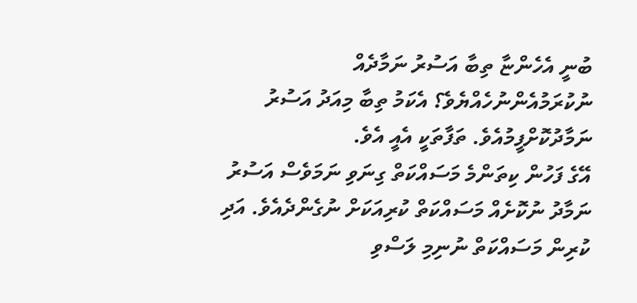ބުނީ އެހެންޏާ ތިބާ އަސުރު ނަމާދެއް ނުކުރަމުއެންނުހެއްޔެވެ؟ އެކަމު ތިބާ މިއަދު އަސުރު ނަމާދުކޮށްފީމުއެވެ. ތަފާތަކީ އެއީ އެވެ.
އޭގެ ފަހުން ކިތަންމެ މަސައްކަތް ގިނަވި ނަމަވެސް އަސުރު ނަމާދު ނުކޮށެއް މަސައްކަތް ކުރިއަކަށް ނުގެންދެއެވެ. އަދި ކުރިން މަސައްކަތް ނުނިމި ލަސްވި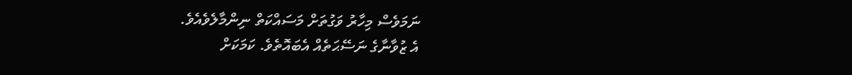ނަމަވެސް މިހާރު ވަގުތަށް މަސައްކަތް ނިންމާލެވެއެވެ.
އެ ޒުވާނާގެ ނަސޭޙަތެއް އެބައޮތެވެ. ކަމަކަށް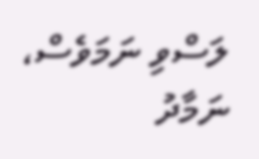ލަސްވި ނަމަވެސް، ނަމާދު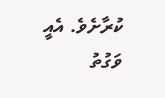ކުރާށެވެ. އެއީ ވަގުތު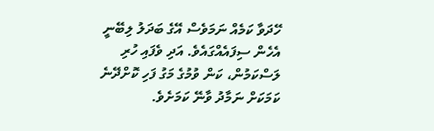ހޭދަވާ ކަމެއް ނަމަވެސް އޭގެ ބަދަލު ލިބޭނީ އެހެން ސިފައެއްގައެވެ. އަދި ވެފައި ހުރި ލަސްކަމުން، ކަން ވުމުގެ މަގު ފަހި ކޮށްދޭނެ ކަމަކަށް ނަމާދު ވާނޭ ކަމަށެވެ.